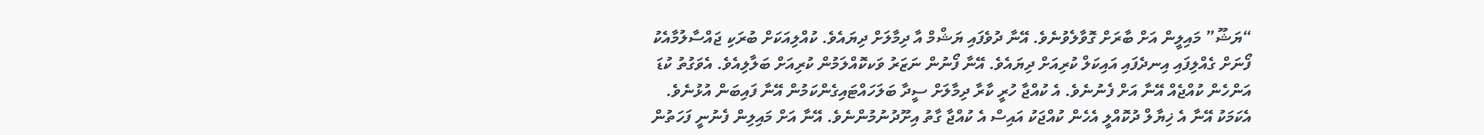“ޔަޝޫ” މައިލީން އަށް ބާރަށް ގޮވާލެވުނެވެ. އޭނާ ދުވެފައި ޔަޝްމް އާ ދިމާލަށް ދިޔައެވެ. ކުއްލިއަކަށް ބުރަކި ޖައްސާލުމާއެކު ފޯނަށް ގެއްލިފައި އިނދެފައި އައިކަލް ކުރިއަށް ދިޔައެވެ. އޭނާ ފޯނުން ނަޒަރު ވަކކޮއްލަމުން ކުރިއަށް ބަލާލިއެވެ. އެވަގުތު ކުޑަ އަންހެން ކުއްޖެއް އޭނާ އަށް ފެނުނެވެ. އެ ކުއްޖާ ހުރީ ކާރާ ދިމާލަށް ސީދާ ބަލަހައްޓައިގެންކަމުން އޭނާ ފައިބަން އުޅުނެވެ. އެކަމަކު އޭނާ އެ ޚިޔާލް ދުކޮއްލީ އެހެން ކުއްޖަކު އައިސް އެ ކުއްޖާ ގާތު އިށޫދުނުމުންނެވެ. އޭނާ އަށް މައިލިން ފެނުނީ ފަހަތުން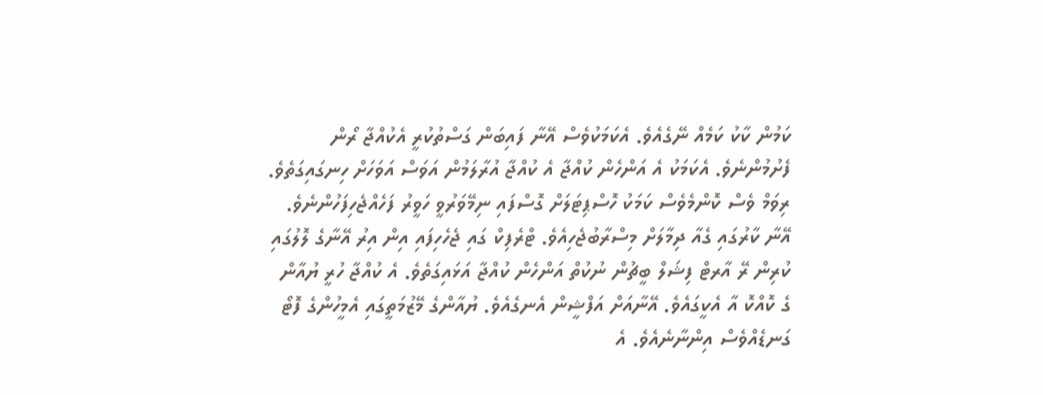ކަމުން ކާކު ކަމެއް ނޭގެއެވެ. އެކަމަކުވެސް އޭނާ ފައިބަން ގަސްތުކުރީ އެކުއްޖާ ރޯން ފެށުމުންނެވެ. އެކަމަކު އެ އަންހެން ކުއްޖާ އެ ކުއްޖާ އުރާލަމުން އަވަސް އަވަހަށް ހިނގައިގަތެވެ.
ރިވަމް ވެސް ކޮންމެވެސް ކަމަކު ހޮސްޕިޓަލަށް ގޮސްފައި ނިމޭވަރުވީ ހަވީރު ފަހެއްޖެހިފަހުންނެވެ. އޭނާ ކާރުގައި ގެއާ ދިމާލަށް މިސްރާބުޖެހިއެވެ. ޓްރެފިކް ގައި ޖެހެހިފައި އިން އިރު އޭނާގެ ލޮލުގައި ކުރިން ރޭ އާރޓް ފިޝަލް ބީޗުން ނުކުތް އަންހެން ކުއްޖާ އަޅައިގަތެވެ. އެ ކުއްޖާ ހުރީ ޔުއާން ގެ ކޮއްކޮ އާ އެކީގައެވެ. އޭނާއަށް އަފްޝީން އެނގެއެވެ. ޔުއާންގެ މޭޒުމަތީގައި އެމީހުންގެ ފޮޓޯ ގަނޑެއްވެސް އިންނާނެއެވެ. އެ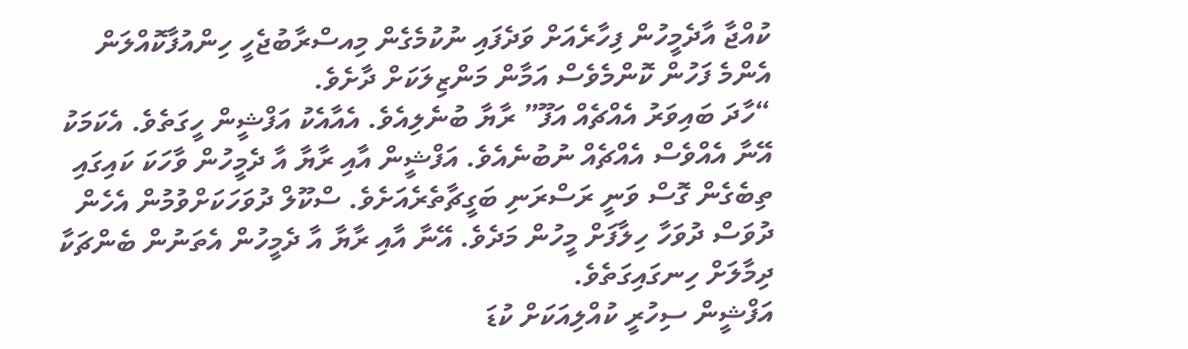ކުއްޖާ އާދެމީހުން ފިހާރެއަށް ވަދެފައި ނުކުމެގެން މިއސްރާބުޖެހީ ހިންއުފާކޮއްލަން އެންމެ ފަހުން ކޮންމެވެސް އަމާން މަންޒިލަކަށް ދާށެވެ.
“ހާދަ ބައިވަރު އެއްޗެއް އަފޫ” ރާޔާ ބުނެލިއެވެ. އެއާއެކު އަފްޝީން ހީގަތެވެ. އެކަމަކު އޭނާ އެއްވެސް އެއްޗެއް ނުބުނެއެވެ. އަފްޝީން އާއި ރާޔާ އާ ދެމީހުން ވާހަކަ ކައިގައި ތިބެގެން ގޮސް ވަނީ ރަސްރަނި ބަގީޗާތެރެއަށެވެ. ސްކޫލް ދުވަހަކަށްވުމުން އެހެން ދުވަސް ދުވަހާ ހިލާފަށް މީހުން މަދެވެ. އޭނާ އާއި ރާޔާ އާ ދެމީހުން އެތަނުން ބެންޗަކާ ދިމާލަށް ހިނގައިގަތެވެ.
އަފްޝީން ސިހުރީ ކުއްލިއަކަށް ކުޑަ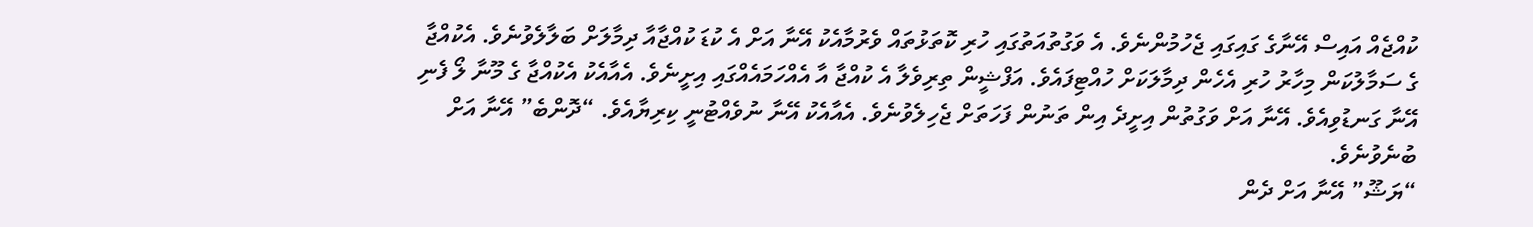ކުއްޖެއް އައިސް އޭނާގެ ގައިގައި ޖެހުމުންނެވެ. އެ ވަގުތުއަތުގައި ހުރި ކޮތަޅުތައް ވެރުމާއެކު އޭނާ އަށް އެ ކުޑަ ކުއްޖާއާ ދިމާލަށް ބަލާލެވުނެވެ. އެކުއްޖާ ގެ ސަމާލުކަން މިހާރު ހުރި އެހެން ދިމާލަކަށް ހުއްޓިފައެވެ. އަފްޝީން ތިރިވެލާ އެ ކުއްޖާ އާ އެއްހަމައެއްގައި އިށީނެވެ. އެއާއެކު އެކުއްޖާ ގެ މޫނާ ލޯ ފެނި އޭނާ ގަނޑުވިއެވެ. އޭނާ އަށް ވަގުތުން އިށީދެ އިން ތަނުން ފަހަތަށް ޖެހިލެވުނެވެ. އެއާއެކު އޭނާ ނުވެއްޓުނީ ކިރިޔާއެވެ. “ދޮންބެ” އޭނާ އަށް ބުނެވުނެވެ.
“ޔަޝޫ” އޭނާ އަށް ދެން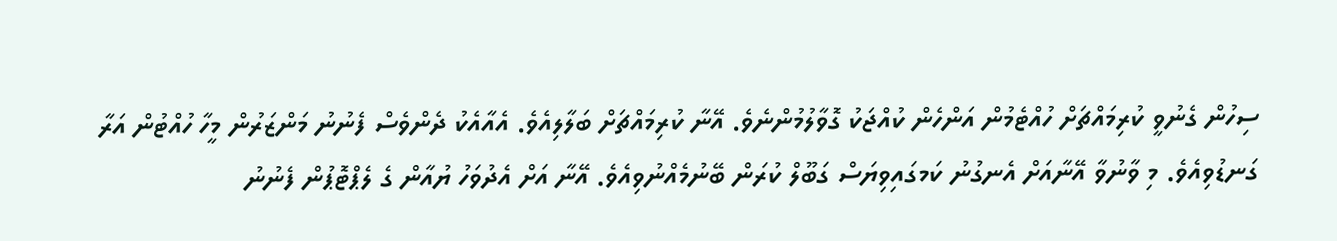ސިހުން ގެނުވީ ކުރިމައްޗަށް ހުއްޓެމުން އަންހެން ކުއްޖަކު ގޮވާލުމުންނެވެ. އޭނާ ކުރިމައްޗަށް ބަލާލިއެވެ. އެއާއެކު ދެންވެސް ފެނުނު މަންޒަރުން މީހާ ހުއްޓުން އަރާ ގަނޑުވިއެވެ. މި ވާނުވާ އޭނާއަށް އެނގުނު ކަމގައިވިޔަސް ގަބޫލް ކުރަން ބޭނުމެއްނުވިއެވެ. އޭނާ އަށް އެދުވަހު ޔުއާން ގެ ލެޕްޓޮޕުން ފެނުނު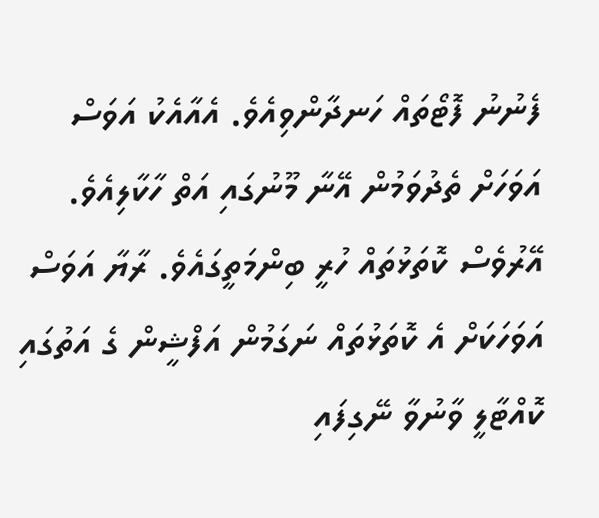ފެނުނު ފޮޓޯތައް ހަނދާންވިއެވެ. އެއާއެކު އަވަސް އަވަހަށް ތެދުވަމުން އޭނާ މޫނުގައި އަތް ހާކާލިއެވެ. އޭރުވެސް ކޮތަޅުތައް ހުރީ ބިންމަތީގައެވެ. ރާޔާ އަވަސް އަވަހަކަށް އެ ކޮތަޅުތައް ނަގަމުން އަފްޝީން ގެ އަތުގައި ކޮއްޓާލީ ވާނުވާ ނޭގިފައި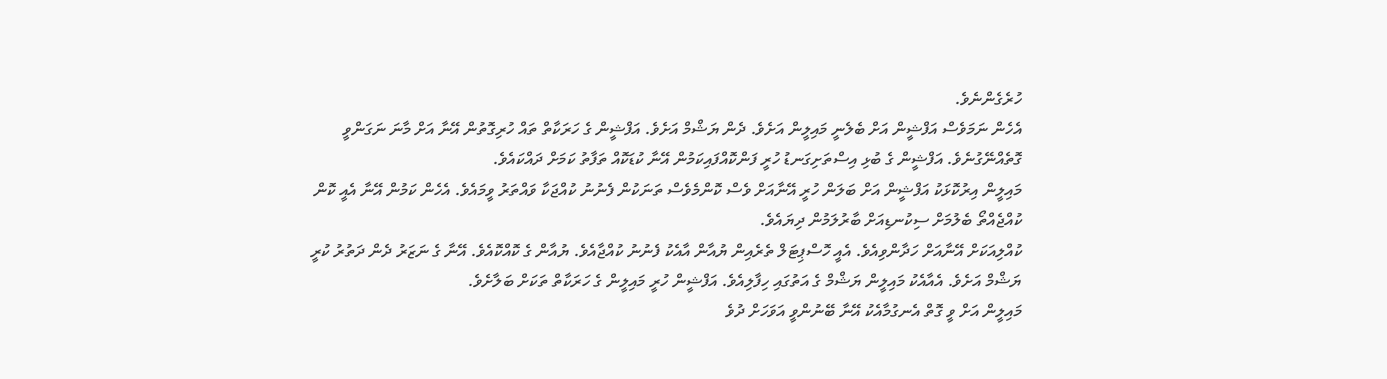ހުރެގެންނެވެ.
އެހެން ނަމަވެސް އަފްޝީން އަށް ބެލެނީ މައިލީން އަށެވެ. ދެން ޔަޝްމް އަށެވެ. އަފްޝީން ގެ ހަރަކާތް ތައް ހުރިގޮތުން އޭނާ އަށް މާނަ ނަގަންވީ ގޮތެއްނޭގުނެވެ. އަފްޝީން ގެ ބުޅި އިސްތަށިގަނޑު ހުރީ ފަންކޮއްފައިކަމުން އޭނާ ކުޑަކޮއް ތަފާތު ކަމަށް ދައްކައެވެ.
މައިލީން އިރުކޮޅަކު އަފްޝީން އަށް ބަލަން ހުރީ އޭނާއަށް ވެސް ކޮންމެވެސް ތަނަކުން ފެނުނު ކުއްޖަކާ ވައްތަރު ވީމައެވެ. އެހެން ކަމުން އޭނާ އެއީ ކޮން ކުއްޖެއްތޯ ބެލުމަށް ސިކުނޑިއަށް ބާރުލަމުން ދިޔައެވެ.
ކުއްލިއަކަށް އޭނާއަށް ހަދާންވިއެވެ. އެއީ ހޮސްޕިޓަލް ތެރެއިން ޔުއާން އާއެކު ފެނުނު ކުއްޖާއެވެ. ޔުއާން ގެ ކޮއްކޮއެވެ. އޭނާ ގެ ނަޒަރު ދެން ދަތުރު ކުރީ ޔަޝްމް އަށެވެ. އެއާއެކު މައިލީން ޔަޝްމް ގެ އަތުގައި ހިފާލިއެވެ. އަފްޝީން ހުރީ މައިލީން ގެ ހަރަކާތް ތަކަށް ބަލާށެވެ.
މައިލީން އަށް ވީ ގޮތް އެނގުމާއެކު އޭނާ ބޭނުންވީ އަވަހަށް ދުވެ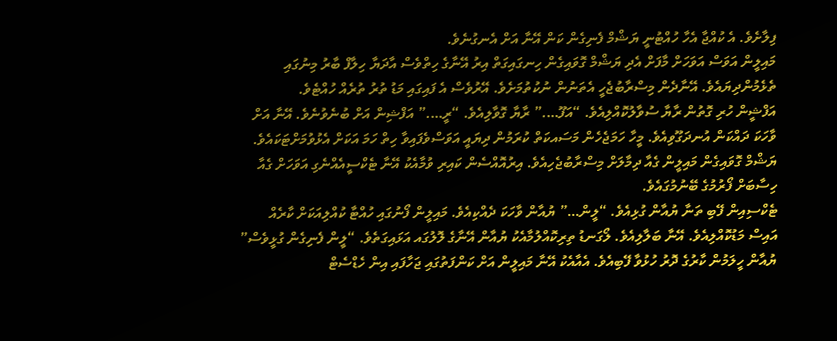ފިލާށެވެ. އެ ކުއްޖާ އެހާ ހުއްޓުނީ ޔަޝްމް ފެނިގެން ކަން އޭނާ އަށް އެނގުނެވެ.
މައިލީން އަވަސް އަވަހަށް މާފަށް އެދި ޔަޝްމް ގޮވައިގެން ހިނގައިގަތް އިރު އޭނާގެ ހިތްވެސް އާދަޔާ ހިލާފް ބާރު މިނުގައި ތެޅެމުންދިޔައެވެ. އޭނާދެން މިސްރާބުޖެހީ އެތަނުން ނުކުތުމަށެވެ. އޭރުވެސް އެ ފައިގައި މަޑު ތުރު ތުރެއް ހުއްޓެވެ.
އަފްޝީން ހުރި ގޮތުން ރާޔާ ސުވާލުކޮއްލިއެވެ. “އަފޫ….” ރާޔާ ގޮވާލިއެވެ. “ރީ….” އަފްޝިން އަށް ބުނެވުނެވެ. އޭނާ އަށް ވާހަކަ ދައްކަން އުނދަގޫވިއެވެ. މީހާ ހަމަޖެހެން މަސައކަތް ކުރަމުން ދިޔައީ އަވަސްވެފައިވާ ހިތް ހަމަ އަކަށް އެޅުވުމަށްޓަކައެވެ.
ޔަޝްމް ގޮވައިގެން މައިލީން ގެއާ ދިމާލަށް މިސްރާބުޖެހިއެވެ. އިރުއޮއްސެން ކައިރި ވުމާއެކު އޭނާ ޓެކްސީއެއްނެގި އަވަހަށް ގެއާ ހިސާބަށް ފޯރުމުގެ ބޭނުމުގައެވެ.
ޓެކްސިއިން ފޭބި ތަނާ ޔުއާން ގުޅިއެވެ. “ލީން…” ޔުއާން ވާހަކަ ދެއްކިއެވެ. މައިލީން ފޯނުގައި ހުއްޓާ ކުއްލިއަކަށް ކާރެއް އައިސް މަޑުކޮއްލިއެވެ. އޭނާ ބަލާލިއެވެ. ލޯގަނޑު ތިރިކޮއްލުމާއެކު ޔުއާން އޭނާގެ ލޮލުގައ އަޅައިގަތެވެ. “ލީން ފެނިގެން ގުޅީވެސް” ޔުއާން ހީލަމުން ކާރުގެ ދޮރު ހުޅުވާ ފޭބިއެވެ. އެއާއެކު އޭނާ މައިލީން އަށް ކަންފަތުގައި ޖަހާފައި އިން ހެޑްސެޓް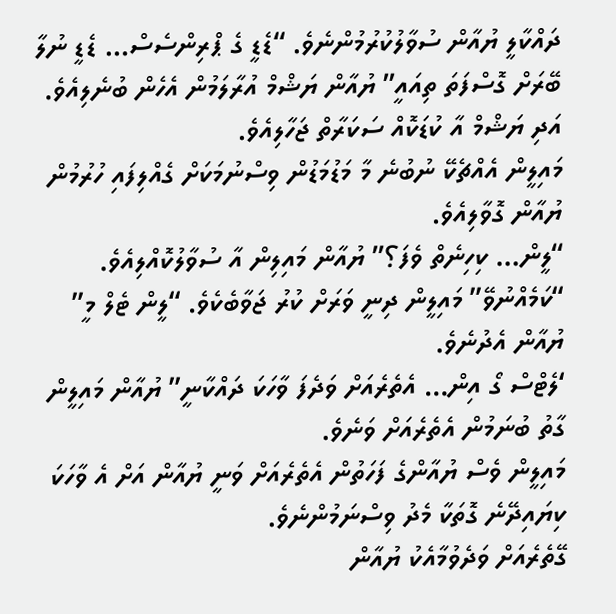ދައްކާލީ ޔުއާން ސުވާލުކުރުމުންނެވެ. “ޑެޑީ ގެ ޕްރިންސެސް… ޑެޑީ ނުލާ ބޭރަށް ގޮސްފަތަ ތިއައީ” ޔުއާން ޔަޝްމް އުރާލަމުން އެހެން ބުނެލިއެވެ. އަދި ޔަޝްމް އާ ކުޑަކޮއް ސަކަރާތް ޖަހާލިއެވެ.
މައިލީން އެއްޗެކޭ ނުބުނެ މާ މަޑުމަޑުން ވިސްނުމަކަށް ގެއްލިފައި ހުރުމުން ޔުއާން ގޮވާލިއެވެ.
“ލީން… ކިހިނެތް ވެފަ؟” ޔުއާން މައިލިން އާ ސުވާލުކޮއްލިއެވެ.
“ކަމެއްނުވޭ” މައިލީން ދިނީ ވަރަށް ކުރު ޖަވާބެކެވެ. “ލީން ޓެލް މީ” ޔުއާން އެދުނެވެ.
‘ލެޓްސް ގޯ އިން… އެތެރެއަށް ވަދެފަ ވާހަކަ ދައްކާނީ” ޔުއާން މައިލީން ގާތު ބުނަމުން އެތެރެއަށް ވަނެވެ.
މައިލީން ވެސް ޔުއާންގެ ފަހަތުން އެތެރެއަށް ވަނީ ޔުއާން އަށް އެ ވާހަކަ ކިޔައިދޭނެ ގޮތަކާ މެދު ވިސްނަމުންނެވެ.
ގޭތެރެއަށް ވަދެވުމާއެކު ޔުއާން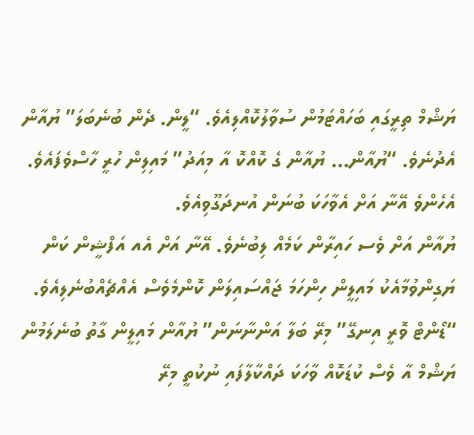ޔަޝްމް ތިރީގައި ބަހައްޓަމުން ސުވާލުކޮއްލިއެވެ. “ލީން. ދެން ބުނެބަލަ” ޔުއާން އެދުނެވެ. “ޔުއާން… ޔުއާން ގެ ކޮއްކޮ އާ މިއަދު” މައިލިން ހުރީ ހާސްވެފައެވެ. އެހެންވެ އޭނާ އަށް އެވާހަކަ ބުނަން އުނދަގޫވިއެވެ.
ޔުއާން އަށް ވެސ ހައިރާން ކަމެއް ލިބުނެވެ. އޭނާ އަށް އެއ އަފްޝީން ކަން ޔަގިންވުމާއެކު މައިލީން ހިންހަމަ ޖައްސައިލަން ކޮންމެވެސް އެއްޗެއްބުނެލިއެވެ. “ޑޯންޓް ވޮރީ އިނގޭ” މިރޭ ބަލާ އަންނާނަން” ޔުއާން މައިލީން ގާތު ބުނެލަމުން ޔަޝްމް އާ ވެސް ކުޑަކޮއް ވާހަކަ ދައްކާލާފައި ނުކުތީ މިރޭ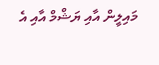މައިލީން އާއި ޔަޝްމް އާއި އެ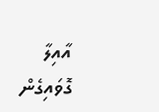އާއިލާ ގޮވައިގެން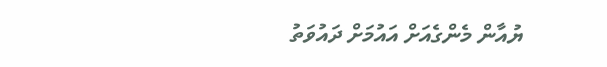ޔުއާން މެންގެއަށް އައުމަށް ދައުވަތު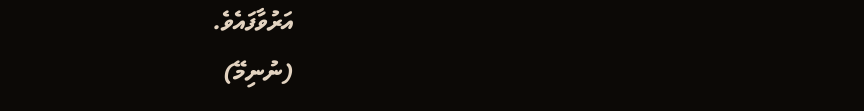އަރުވާފައެވެ.
(ނުނިމޭ)